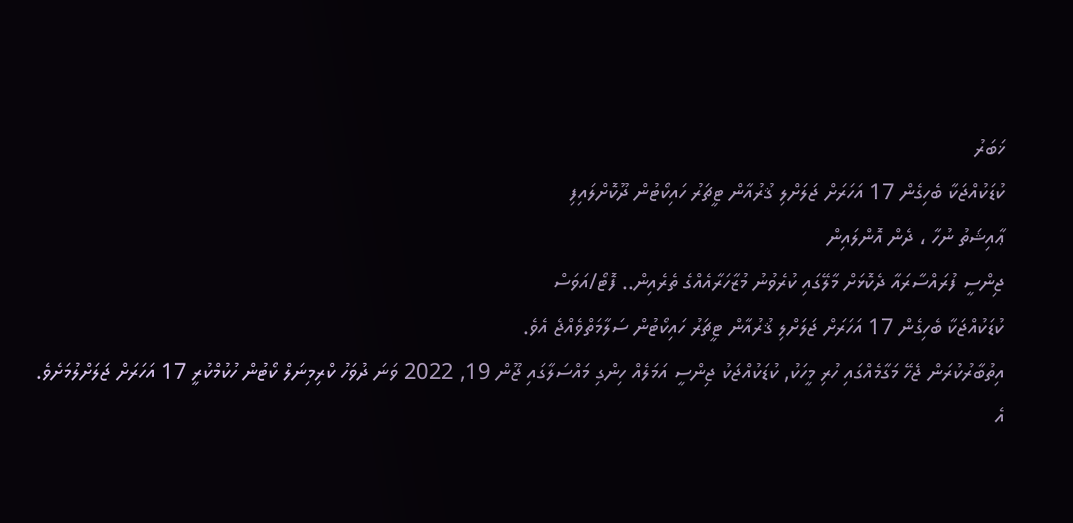ޚަބަރު
ކުޑަކުއްޖަކާ ބެހިގެން 17 އަހަރަށް ޖަލަށްލި ޤުރުއާން ޓީޗަރު ހައިކޯޓުން ދޫކޮށްލައިފި
ޢާއިޝަތު ނުހާ ، ދެން އޮންލައިން
ޖިންސީ ފުރައްސާރައާ ދެކޮޅަށް މާލޭގައި ކުރެވުނު މުޒާހަރާއެއްގެ ތެރެއިން.. ފޮޓޯ/އަވަސް
ކުޑަކުއްޖަކާ ބެހިގެން 17 އަހަރަށް ޖަލަށްލި ޤުރުއާން ޓީޗަރު ހައިކޯޓުން ސަލާމަތްވެއްޖެ އެވެ.
އިތުބާރުކުރަން ޖެހޭ މަގާމެއްގައި ހުރި މީހަކު, ކުޑަކުއްޖަކު ޖިންސީ އަމަލެއް ހިންގި މައްސަލާގައި ޖޫން 19, 2022 ވަނަ ދުވަހު ކްރިމިނަލް ކޯޓުން ހުކުމްކުރީ 17 އަހަރަށް ޖަލަށްލުމަށެވެ.
އެ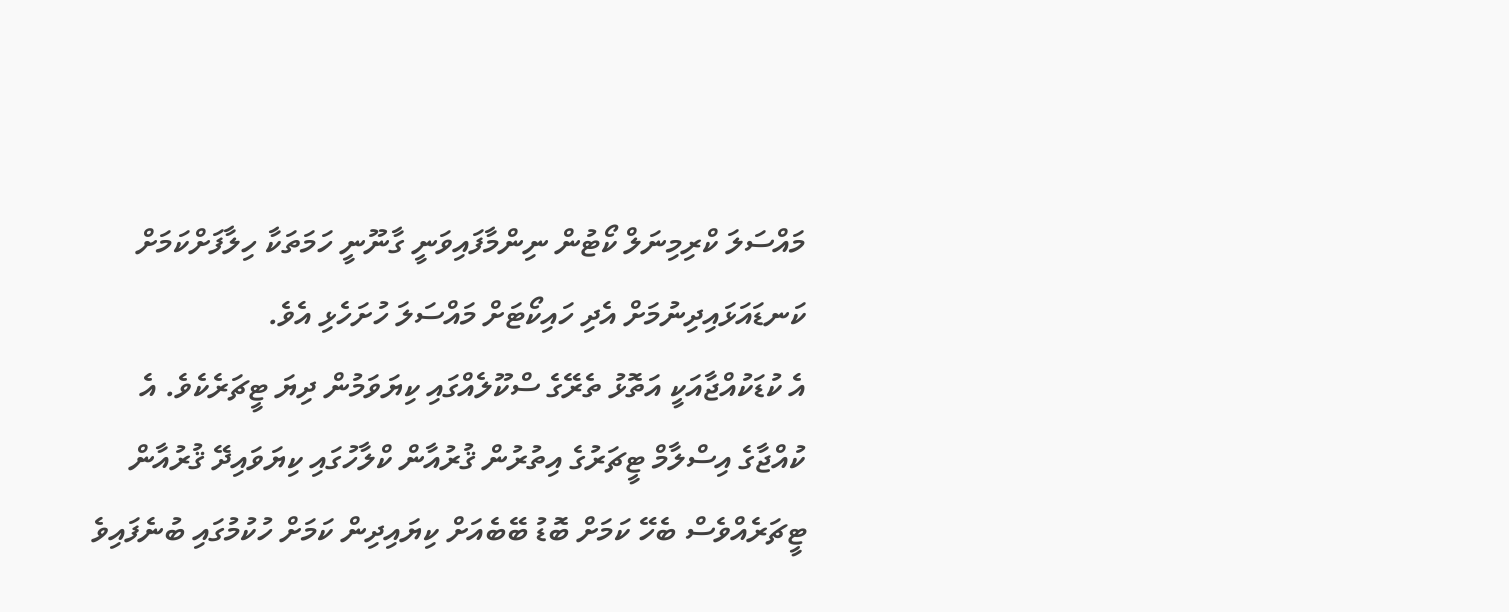މައްސަލަ ކްރިމިނަލް ކޯޓުން ނިންމާފައިވަނީ ގާނޫނީ ހަމަތަކާ ހިލާފަށްކަމަށް ކަނޑައަޅައިދިނުމަށް އެދި ހައިކޯޓަށް މައްސަލަ ހުށަހެޅި އެވެ.
އެ ކުޑަކުއްޖާއަކީ އަތޮޅު ތެރޭގެ ސްކޫލެއްގައި ކިޔަވަމުން ދިޔަ ޓީޗަރެކެވެ. އެ ކުއްޖާގެ އިސްލާމް ޓީޗަރުގެ އިތުރުން ޤުރުއާން ކްލާހުގައި ކިޔަވައިދޭ ޤުރުއާން ޓީޗަރެއްވެސް ބެހޭ ކަމަށް ބޮޑު ބޭބެއަށް ކިޔައިދިން ކަމަށް ހުކުމުގައި ބުނެފައިވެ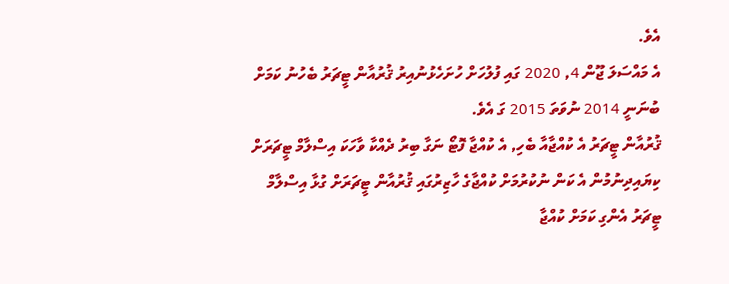އެވެ.
އެ މައްސަލަ ޖޫން 4, 2020 ގައި ފުލުހަށް ހުށަހެޅުނުއިރު ޤުރުއާން ޓީޗަރު ބެހުނު ކަމަށް ބުނަނީ 2014 ނުވަތަ 2015 ގަ އެވެ.
ޤުރުއާން ޓީޗަރު އެ ކުއްޖާއާ ބެހި, އެ ކުއްޖާ ފޮޓޯ ނަގާ ބިރު ދެއްކާ ވާހަކަ އިސްލާމް ޓީޗަރަށް ކިޔައިދިނުމުން އެ ކަން ނުކުރުމަށް ކުއްޖާގެ ހާޒިރުގައި ޤުރުއާން ޓީޗަރަށް ގުޅާ އިސްލާމް ޓީޗަރު އެންގި ކަމަށް ކުއްޖާ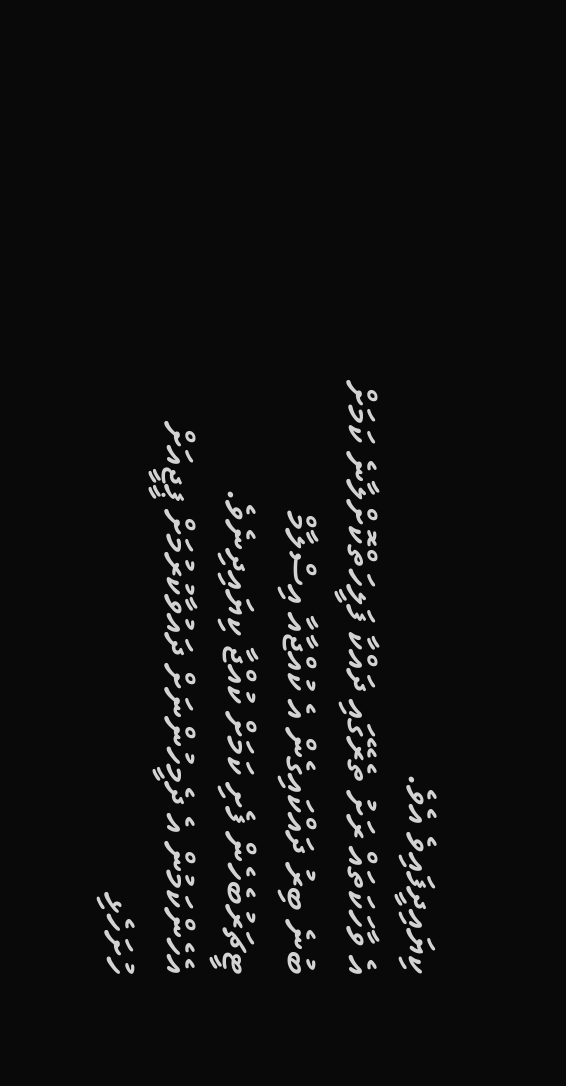ކިޔައިދީފައިވެ އެވެ.
އެ ވާހަކަތައް ރަށު ތެރޭގައި ދައްކާ ފަލީހަތްކޮށްލާނެ ކަމަށް ބުނެ ބިރު ދައްކައިގެން އެ ކުއްޖާއާ އިސްލާމް ޓީޗަރުބެހެން ފެށި ކަމަށް ކުއްޖާ ކިޔައިދިނެވެ. އެހެންކަމުން އެ ދެމީހުންނަށް ދައުވާކުރުމަށް ޕީޖީއަށް ހުށަހެޅި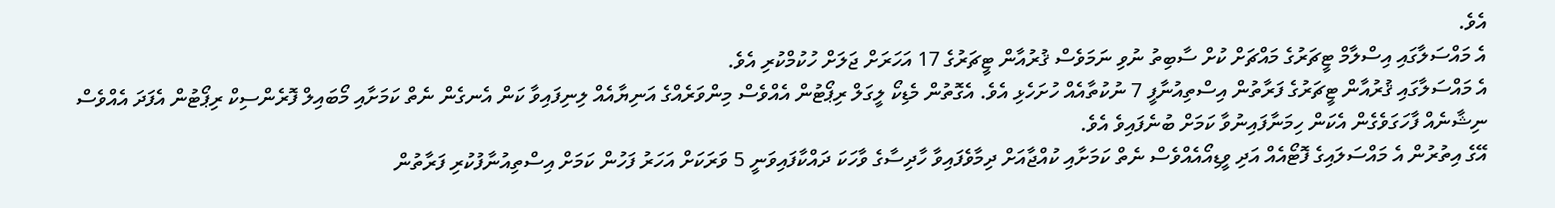އެވެ.
އެ މައްސަލާގައި އިސްލާމް ޓީޗަރުގެ މައްޗަށް ކުށް ސާބިތު ނުވި ނަމަވެސް ޤުރުއާން ޓީޗަރުގެ 17 އަހަރަށް ޖަލަށް ހުކުމްކުރި އެވެ.
އެ މައްސަލާގައި ޤުރުއާން ޓީޗަރުގެ ފަރާތުން އިސްތިއުނާފީ 7 ނުކުތާއެއް ހުށަހެޅި އެވެ. އެގޮތުން މެޑިކޯ ލީގަލް ރިޕޯޓުން އެއްވެސް މިންވަރެއްގެ އަނިޔާއެއް ލިނިފައިވާ ކަން އެނގެން ނެތް ކަމަށާއި މޯބައިލް ފޮރެންސިކް ރިޕޯޓުން އެފަދަ އެއްވެސް ނިޝާނެއް ފާހަގަވެގެން އެކަން ހިމަނާފައިނުވާ ކަމަށް ބުނެފައިވެ އެވެ.
އޭގެ އިތުރުން އެ މައްސަލައިގެ ފޮޓޯއެއް އަދި ވީޑިއޯއެއްވެސް ނެތް ކަމަށާއި ކުއްޖާއަށް ދިމާވެފައިވާ ހާދިސާގެ ވާހަކަ ދައްކާފައިވަނީ 5 ވަރަކަށް އަހަރު ފަހުން ކަމަށް އިސްތިއުނާފުކުރި ފަރާތުން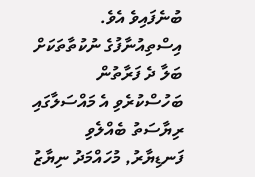ބުނެފައިވެ އެވެ.
އިސްތިއުނާފުގެ ނުކުތާތަކަށް ބަލާ ދެ ފަރާތުން ބަހުސްކުރެވި އެ މައްސަލާގައި ރިޔާސަތު ބެއްލެވި ފަނޑިޔާރު, މުހައްމަދު ނިޔާޒު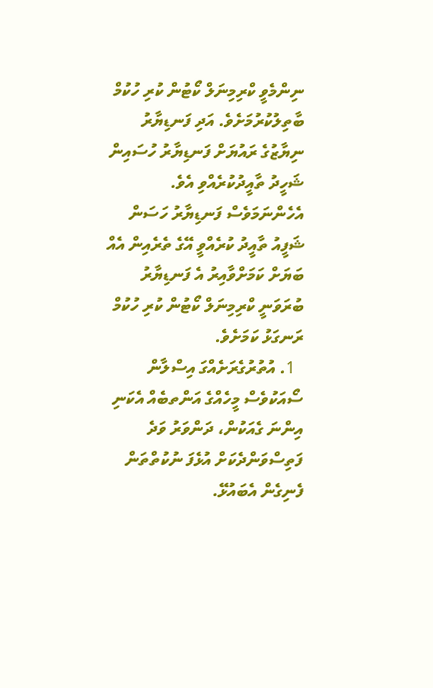ނިންމެވީ ކްރިމިނަލް ކޯޓުން ކުރި ހުކުމް ބާތިލުކުރުމަށެވެ. އަދި ފަނޑިޔާރު ނިޔާޒުގެ ރައުޔަށް ފަނޑިޔާރު ހުސައިން ޝަހީދު ތާއީދުކުރެއްވި އެވެ. އެހެންނަމަވެސް ފަނޑިޔާރު ހަސަން ޝަފީއު ތާއީދު ކުރެއްވީ އޭގެ ތެރެއިން އެއް ބަޔަށް ކަމަށްވާއިރު އެ ފަނޑިޔާރު ބުރަވަނީ ކްރިމިނަލް ކޯޓުން ކުރި ހުކުމް ރަނގަޅު ކަމަށެވެ.
  1. އުތުރުގެރަށެއްގަ އިސްލާން ސޯއަކުވެސް މީހެއްގެ އަންތބެއް އެކަނި އިންނަ ގެއަކުން، ދަންވަރު ވަދެ ފަތިސްވަންދެކަށް އުޅެފަ ނުކުތްތަން ފެނިގެން އެބައުޅޭ.